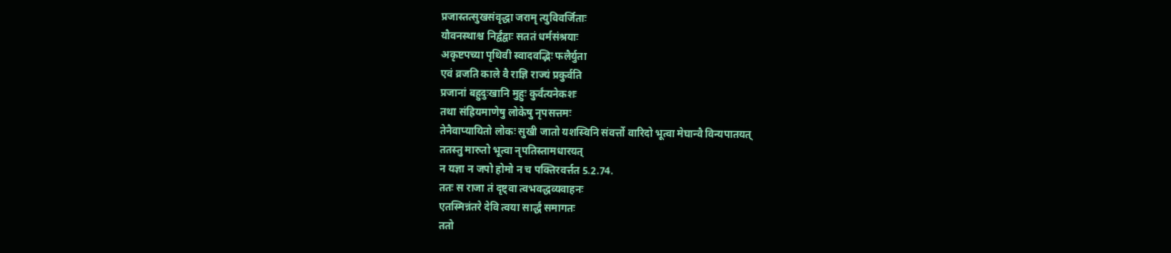प्रजास्तत्सुखसंवृद्धा जरामृ त्युविवर्जिताः
यौवनस्थाश्च निर्द्वंद्वाः सततं धर्मसंश्रयाः
अकृष्टपच्या पृथिवी स्वादवद्भिः फलैर्युता
एवं व्रजति काले वै राज्ञि राज्यं प्रकुर्वति
प्रजानां बहुदुःखानि मुहुः कुर्वंत्यनेकशः
तथा संह्रियमाणेषु लोकेषु नृपसत्तमः
तेनैवाप्यायितो लोकः सुखी जातो यशस्विनि संवर्त्तो वारिदो भूत्वा मेघान्वै विन्यपातयत्
ततस्तु मारुतो भूत्वा नृपतिस्तामधारयत्
न यज्ञा न जपो होमो न च पक्तिरवर्त्तत 5.2.74.
ततः स राजा तं दृष्ट्वा त्वभवद्धव्यवाहनः
एतस्मिन्नंतरे देवि त्वया सार्द्धं समागतः
ततो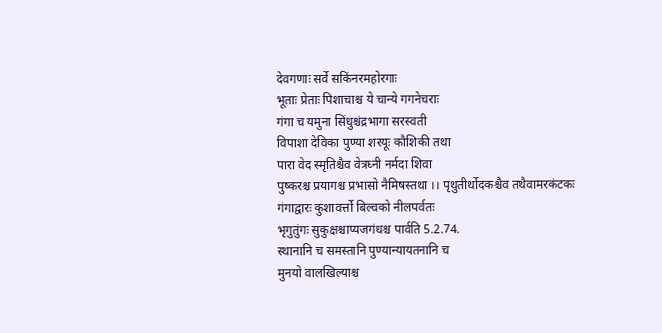देवगणाः सर्वे सकिंनरमहोरगाः
भूताः प्रेताः पिशाचाश्च ये चान्ये गगनेचराः
गंगा च यमुना सिंधुश्चंद्रभागा सरस्वती
विपाशा देविका पुण्या शरयूः कौशिकी तथा
पारा वेद स्मृतिश्चैव वेत्रघ्नी नर्मदा शिवा
पुष्करश्च प्रयागश्च प्रभासो नैमिषस्तथा ।। पृथुतीर्थोदकश्चैव तथैवामरकंटकः
गंगाद्वारः कुशावर्त्तो बिल्वको नीलपर्वतः
भृगुतुंगः सुकुक्षश्चाप्यजगंधश्च पार्वति 5.2.74.
स्थानानि च समस्तानि पुण्यान्यायतनानि च
मुनयो वालखिल्याश्च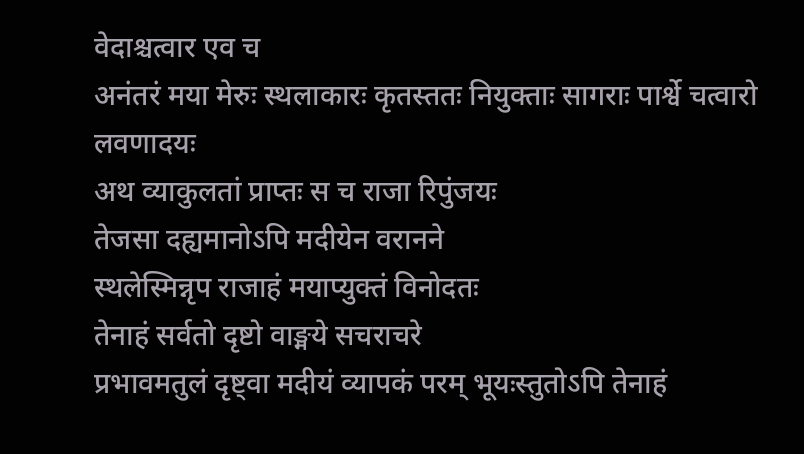वेदाश्चत्वार एव च
अनंतरं मया मेरुः स्थलाकारः कृतस्ततः नियुक्ताः सागराः पार्श्वे चत्वारो लवणादयः
अथ व्याकुलतां प्राप्तः स च राजा रिपुंजयः
तेजसा दह्यमानोऽपि मदीयेन वरानने
स्थलेस्मिन्नृप राजाहं मयाप्युक्तं विनोदतः
तेनाहं सर्वतो दृष्टो वाङ्मये सचराचरे
प्रभावमतुलं दृष्ट्वा मदीयं व्यापकं परम् भूयःस्तुतोऽपि तेनाहं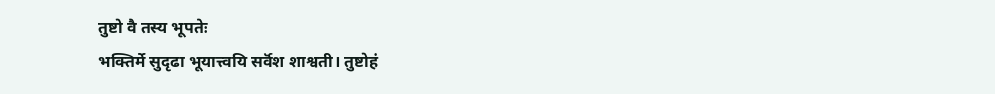तुष्टो वै तस्य भूपतेः
भक्तिर्मे सुदृढा भूयात्त्वयि सर्वॆश शाश्वती। तुष्टोहं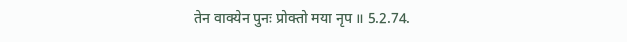तेन वाक्येन पुनः प्रोक्तो मया नृप ॥ 5.2.74.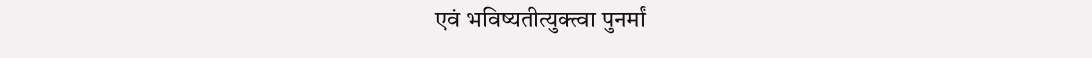एवं भविष्यतीत्युक्त्वा पुनर्मां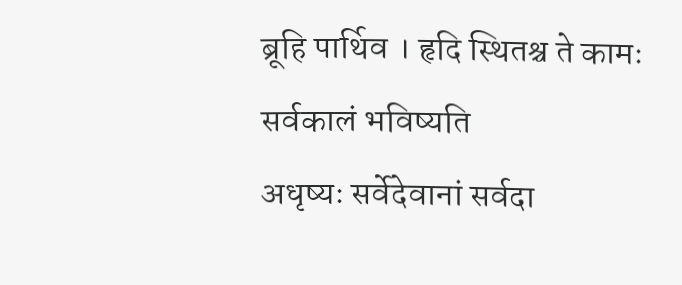ब्रूहि पार्थिव । हृदि स्थितश्च ते कामः सर्वकालं भविष्यति
अधृष्यः सर्वेदेवानां सर्वदा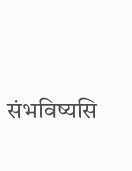संभविष्यसि